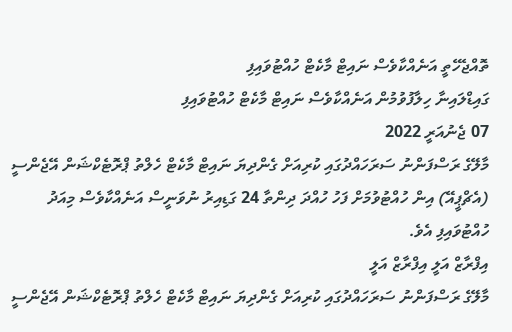ތޮއްޖެހޭތީ އަނެއްކާވެސް ނައިޓް މާކެޓް ހުއްޓުވައިފި
ގައިޑްލައިނާ ހިލާފުވުމުން އަނެއްކާވެސް ނައިޓް މާކެޓް ހުއްޓުވައިފި
07 ޖެނުއަރީ 2022
މާލޭގެ ރަސްފަންނު ސަރަހައްދުގައި ކުރިއަށް ގެންދިޔަ ނައިޓް މާކެޓް ހެލްތު ޕްރޮޓެކްޝަން އޭޖެންސީ (އެޗްޕީއޭ) އިން ހުއްޓުވުމަށް ފަހު ހުއްދަ ދިންތާ 24 ގަޑިއިރު ނުވަނީސް އަނެއްކާވެސް މިއަދު ހުއްޓުވައިފި އެވެ.
އިފްރާޒް އަލީ އިފްރާޒް އަލީ
މާލޭގެ ރަސްފަންނު ސަރަހައްދުގައި ކުރިއަށް ގެންދިޔަ ނައިޓް މާކެޓް ހެލްތު ޕްރޮޓެކްޝަން އޭޖެންސީ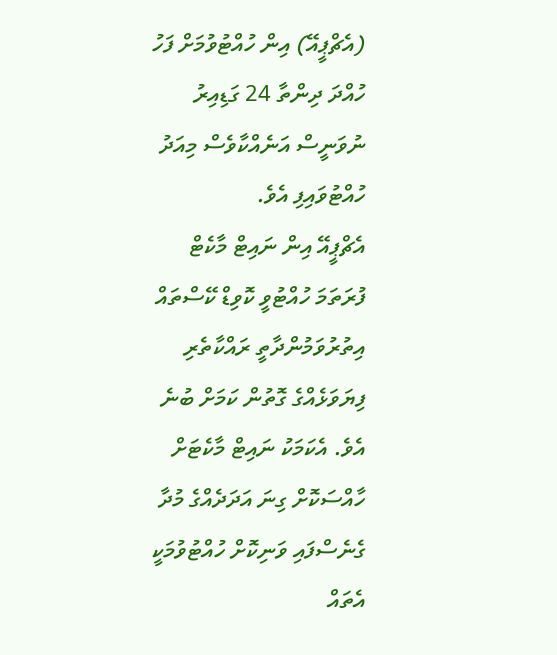(އެޗްޕީއޭ) އިން ހުއްޓުވުމަށް ފަހު ހުއްދަ ދިންތާ 24 ގަޑިއިރު ނުވަނީސް އަނެއްކާވެސް މިއަދު ހުއްޓުވައިފި އެވެ.
އެޗްޕީއޭ އިން ނައިޓް މާކެޓް ފުރަތަމަ ހުއްޓުވީ ކޮވިޑް ކޭސްތައް އިތުރުވަމުންދާތީ ރައްކާތެރި ފިޔަވަޅެއްގެ ގޮތުން ކަމަށް ބުނެ އެވެ. އެކަމަކު ނައިޓް މާކެޓަށް ހާއްސަކޮށް ގިނަ އަދަދެއްގެ މުދާ ގެނެސްފައި ވަނިކޮށް ހުއްޓުވުމަކީ އެތައް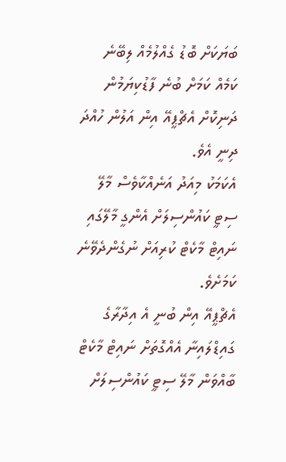ބަޔަކަށް ބޮޑު ގެއްލުމެއް ލިބޭނެ ކަމެއް ކަމަށް ބުނެ ފާޑުކިޔަމުން ދަނިކޮށް އެޗްޕީއޭ އިން އަލުން ހުއްދަ ދިނީ އެވެ.
އެކަމަކު މިއަދު އަނެއްކާވެސް މާލޭ ސިޓީ ކައުންސިލަށް އެންގީ މާލޭގައި ނައިޓް މާކެޓް ކުރިއަށް ނުގެންދެވޭނެ ކަމަށެވެ.
އެޗްޕީއޭ އިން ބުނީ އެ އިދާރާގެ ގައިޑްލައިނާ އެއްގޮތަށް ނައިޓް މާކެޓް ބާއްވަން މާލޭ ސިޓީ ކައުންސިލަށް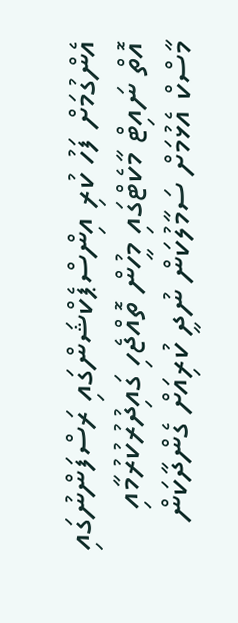އެންގުމަށް ފަހު ކުރި އިންސްޕެކްޝަންގައި ރަސްފަންނުގައި އޮތް ނައިޓް މާކެޓްގައި މީހުން ތޮއްޖެހި ގައިދުރުކުރުމާއި މާސްކް އެޅުމަށް ސަމާލުކަން ނުދީ ކުރިއަށް ގެންދާކަން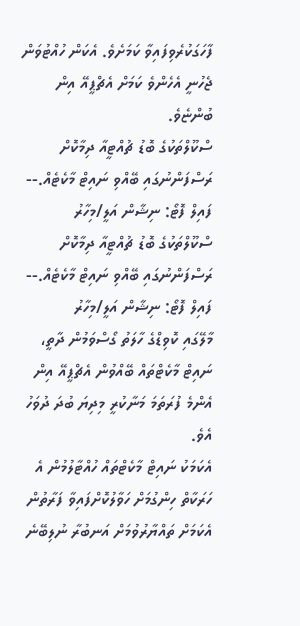ފާހަގަކުރެވިފައިވާ ކަމަށެވެ. އެކަން ހުއްޓުވަން ޖެހުނީ އެހެންވެ ކަމަށް އެޗްޕީއޭ އިން ބުންޏެވެ.
ސްކޫލްތަކުގެ ބޮޑު ޗުއްޓީއާ ދިމާކޮށް ރަސްފަންނުގައި ބޭއްވި ނައިޓް މާކެޓެއް.-- ފައިލް ފޮޓޯ: ނިޝާން އަލީ/މިހާރު
ސްކޫލްތަކުގެ ބޮޑު ޗުއްޓީއާ ދިމާކޮށް ރަސްފަންނުގައި ބޭއްވި ނައިޓް މާކެޓެއް.-- ފައިލް ފޮޓޯ: ނިޝާން އަލީ/މިހާރު
މާލޭގައި ކޮވިޑްގެ ހާލަތު ގޯސްވަމުން ދާތީ، ނައިޓް މާކެޓްތައް ބޭއްވުން އެޗްޕީއޭ އިން އެންމެ ފުރަތަމަ މަނާކުރީ މިދިޔަ ބުދަ ދުވަހު އެވެ.
އެކަމަކު ނައިޓް މާކެޓްތައް ހުއްޓާލުމުން އެ ހަރަކާތް ހިންގުމަށް ހަވާލުކޮށްފައިވާ ފަރާތުން އެކަމަށް ތައްޔާރުވުމަށް އަނބުރާ ނުލިބޭނެ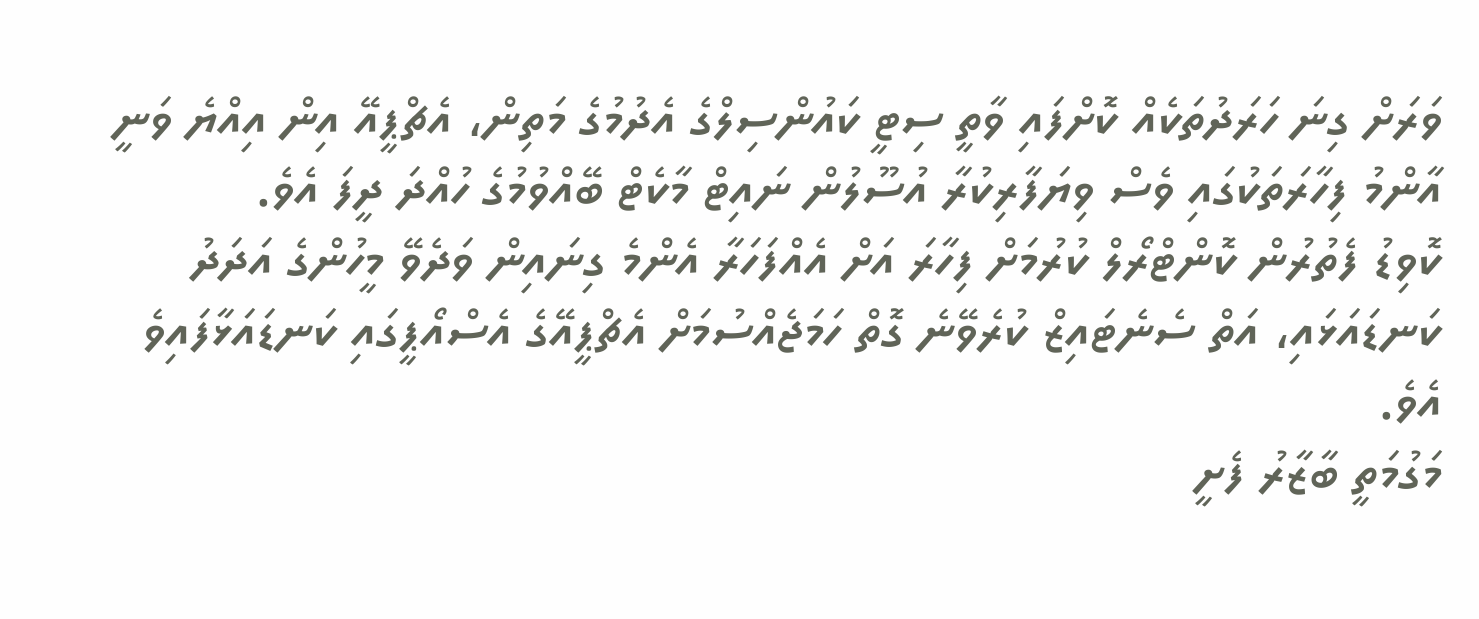ވަރަށް ގިނަ ހަރަދުތަކެއް ކޮށްފައި ވާތީ ސިޓީ ކައުންސިލްގެ އެދުމުގެ މަތިން، އެޗްޕީއޭ އިން އިއްޔެ ވަނީ އާންމު ފިހާރަތަކުގައި ވެސް ވިޔަފާރިކުރާ އުސޫލުން ނައިޓް މާކެޓް ބޭއްވުމުގެ ހުއްދަ ދީފަ އެވެ.
ކޮވިޑު ފެތުރުން ކޮންޓްރޯލް ކުރުމަށް ފިހާރަ އަށް އެއްފަހަރާ އެންމެ ގިނައިން ވަދެވޭ މީހުންގެ އަދަދު ކަނޑައަޅައި، އަތް ސެނެޓައިޒް ކުރެވޭނެ ގޮތް ހަމަޖެއްސުމަށް އެޗްޕީއޭގެ އެސްއޯޕީގައި ކަނޑައަޅާފައިވެ އެވެ.
މަގުމަތީ ބާޒާރު ފެށީ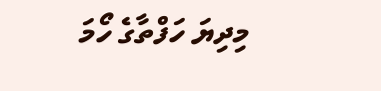މިދިޔަ ހަފްތާގެ ހޯމަ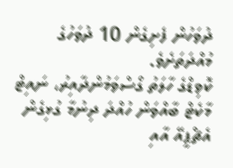ދުވަހުން ފެށިގެން 10 ދުވަހުގެ މުއްދަތަށެވެ.
ކޮވިޑްގެ ހާލަތު ގޯސްވަމުންދާއިރު، ނައިޓް މާކެޓް ބާއްވަން ހުއްދަ ދިނުމާ ގުޅިގެން އެޗްޕީއޭ އާއި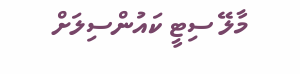މާލޭ ސިޓީ ކައުންސިލަށް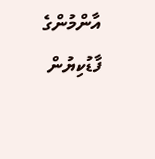އާންމުންގެ ފާޑުކިޔުން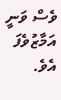ވެސް ވަނީ އަމާޒުވެފަ އެވެ.